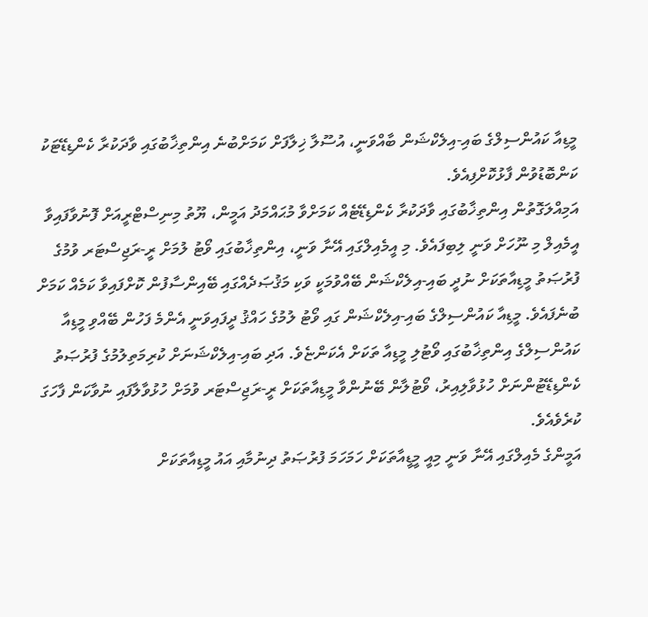މީޑިއާ ކައުންސިލްގެ ބައި-އިލެކްޝަން ބާއްވަނީ، އުސޫލާ ޚިލާފަށް ކަމަށްބުނެ އިންތިޚާބުގައި ވާދަކުރާ ކެންޑިޑޭޓަކު ކަންބޮޑުވުން ފާޅުކޮށްފިއެވެ.
އަމިއްލަގޮތުން އިންތިޚާބުގައި ވާދަކުރާ ކެންޑިޑޭޓެއް ކަމަށްވާ މުޙައްމަދު އަމީން، ޔޫތު މިނިސްޓްރީއަށް ފޮނުވާފައިވާ އީމެއިލް މި ނޫހަށް ވަނީ ލިބިފައެވެ. މި އީމެއިލްގައި އޭނާ ވަނީ، އިންތިޚާބުގައި ވޯޓު ލުމަށް ރީ-ރަޖިސްޓަރ ވުމުގެ ފުރުޞަތު މީޑިއާތަކަށް ނުދީ ބައި-އިލެކްޝަން ބޭއްވުމަކީ ވަކި މަޤުޞަދެއްގައި ބޭއިންސާފުން ކޮށްފައިވާ ކަމެއް ކަމަށް ބުނެފައެވެ. މީޑިއާ ކައުންސިލްގެ ބައި-އިލެކްޝަން ގައި ވޯޓު ލުމުގެ ހައްޤު ދީފައިވަނީ އެންމެ ފަހުން ބޭއްވި މީޑިއާ ކައުންސިލްގެ އިންތިޚާބުގައި ވޯޓުލި މީޑިއާ ތަކަށް އެކަންޏެވެ. އަދި ބައި-އިލެކްޝަނަށް ކުރިމަތިލުމުގެ ފުރުޞަތު ކެންޑިޑޭޓުންނަށް ހުޅުވާލިއިރު، ވޯޓުލާން ބޭނުންވާ މީޑިއާތަކަށް ރީ-ރަޖިސްޓަރ ވުމަށް ހުޅުވާލާފައި ނުވާކަން ފާހަގަ ކުރެވެއެވެ.
އަމީންގެ މެއިލްގައި އޭނާ ވަނީ މިއީ މީޑީއާތަކަށް ހަމަހަމަ ފުރުޞަތު ދިނުމާއި އައު މީޑިއާތަކަށް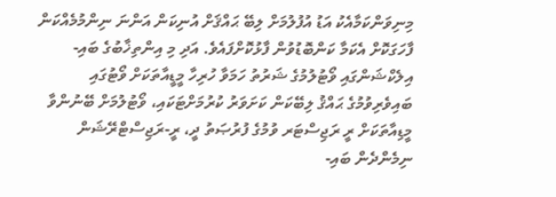މިނިވަންކަމާއެކު އަޑު އުފުލުމަށް ލިބޭ ޙައްޤަށް އުނިކަން އަންނަ ނިންމުމެއްކަން ފާހަގަކޮށް އެކަމާ ކަންބޮޑުވުން ފާޅުކޮށްފައެވެ. އަދި މި އިންތިޚާބުގެ ބައި-އިލެކްޝަންގައި ވޯޓުލުމުގެ ޝަރުތު ހަމަވާ ހުރިހާ މީޑީއާތަކަށް ވޯޓުގައި ބައިވެރިވުމުގެ ޙައްޤު ލިބޭކަން ކަށަވަރު ކުރުމަށްޓަކައި، ވޯޓުލުމަށް ބޭނުންވާ މީޑިއާތަކަށް ރީ ރަޖިސްޓަރ ވުމުގެ ފުރުޞަތު ދީ، ރީ-ރަޖިސްޓްރޭޝަން ނިމެންދެން ބައި-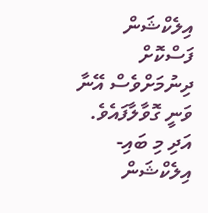އިލެކްޝަން ފަސްކޮށް ދިނުމަށްވެސް އޭނާ ވަނީ ގޮވާލާފައެވެ. އަދި މި ބައި-އިލެކްޝަން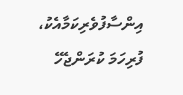އިންސާފުވެރިކަމާއެކު، ފުރިހަމަ ކުރަންޖެހޭ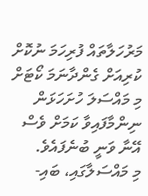މަރުހަލާތައް ފުރިހަމަ ނުކޮށް ކުރިއަށް ގެންދާނަމަ ކޯޓަށް މި މައްސަލަ ހުށަހަޅަން ނިންމާފައިވާ ކަމަށް ވެސް އޭނާ ވަނީ ބުނެފައެވެ.
މި މައްސަލާގައި، ބައި-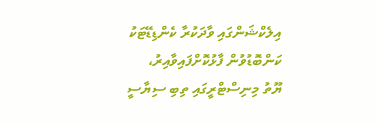އިލެކްޝަންގައި ވާދަކުރާ ކެންޑިޑޭޓަކު ކަންބޮޑުވުން ފާޅުކޮށްފައިވާއިރު، ޔޫތު މިނިސްޓްރީގައި ތިބި ސިޔާސީ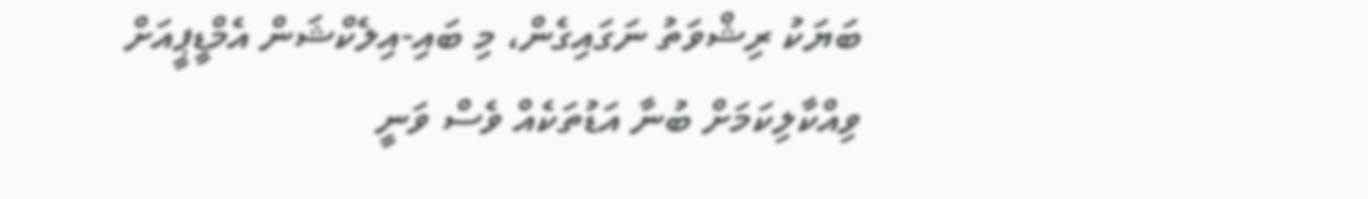ބަޔަކު ރިޝްވަތު ނަގައިގެން، މި ބައި-އިލެކްޝަން އެމްޑީޕީއަށް ވިއްކާލިކަމަށް ބުނާ އަޑުތަކެއް ވެސް ވަނީ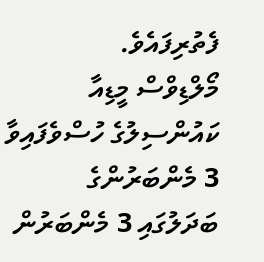ފެތުރިފައެވެ.
މޯލްޑިވްސް މީޑިއާ ކައުންސިލުގެ ހުސްވެފައިވާ 3 މެންބަރުންގެ ބަދަލުގައި 3 މެންބަރުން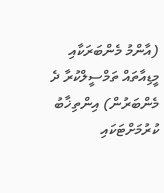(އާންމު މެންބަރަކާއި މީޑިއާތައް ތަމްސީލްކުރާ ދެ މެންބަރުން) އިންތިޚާބު ކުރުމަށްޓަކައި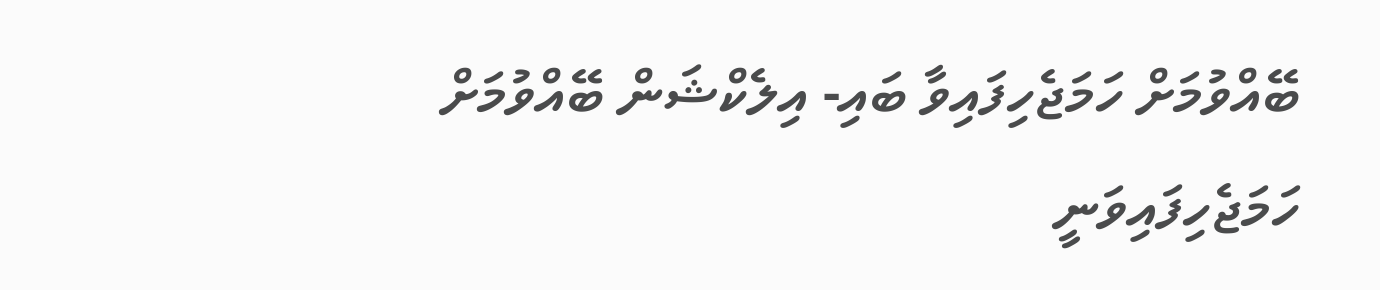ބޭއްވުމަށް ހަމަޖެހިފައިވާ ބައި- އިލެކްޝަން ބޭއްވުމަށް ހަމަޖެހިފައިވަނީ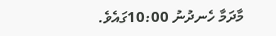މާދަމާ ހެނދުނު 10:00ގައެވެ.